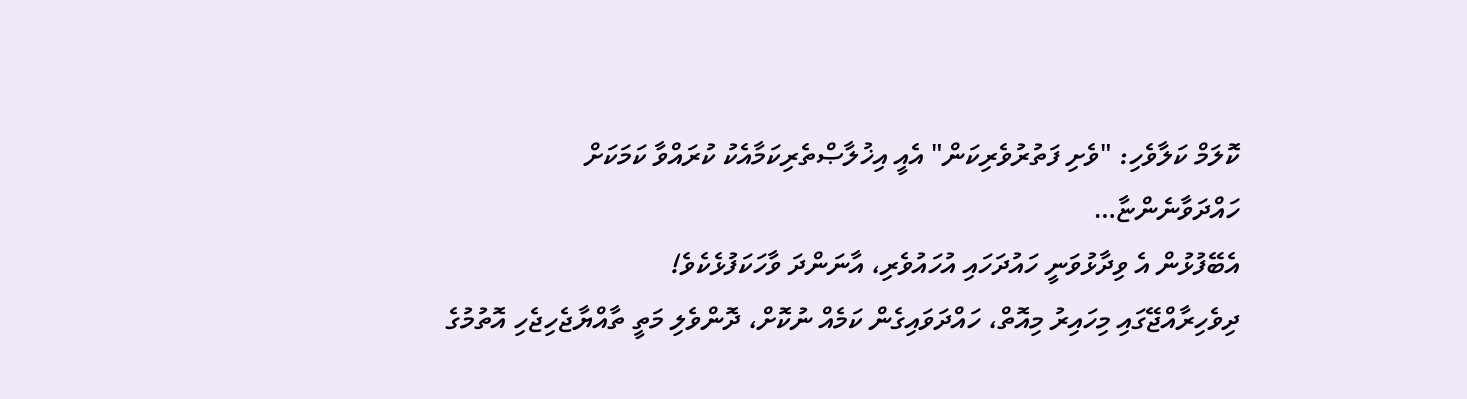ކޮލަމް ކަލާވެހި: "ވެށި ފަތުރުވެރިކަން" އެއީ އިޚުލާޞްތެރިކަމާއެކު ކުރައްވާ ކަމަކަށް ހައްދަވާނެންޏާ…
އެބޭފުޅުން އެ ވިދާޅުވަނީ ހައުދަހައި އުހައުވެރި، އާނަންދަ ވާހަކަފުޅެކެވެ!
ދިވެހިރާއްޖޭގައި މިހައިރު މިއޮތް، ހައްދަވައިގެން ކަމެއް ނުކޮށް، ދޮންވެލި މަތީ ތާއްޔާޖެހިޖެހި އޮތުމުގެ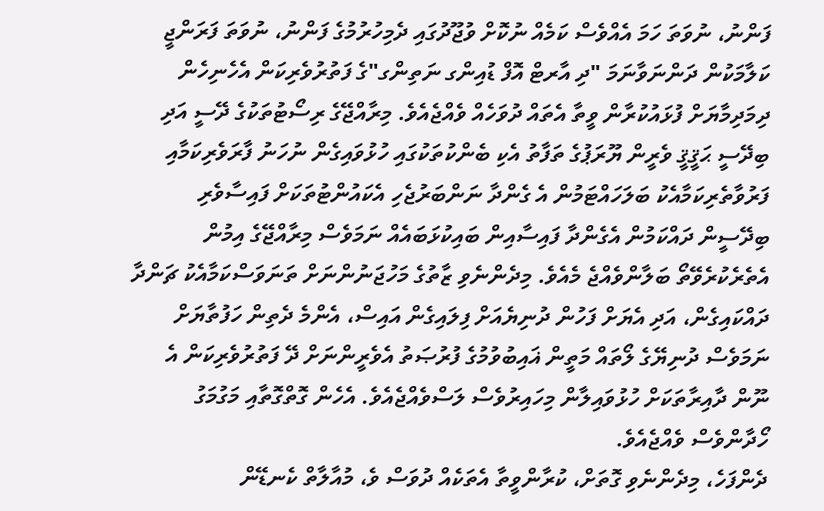ފަންނު، ނުވަތަ ހަމަ އެއްވެސް ކަމެއް ނުކޮށް ވުޖޫދުގައި ދެމިހުރުމުގެ ފަންނު، ނުވަތަ ފަރަންޖީ ކަލާމަކުން ދަންނަވާނަމަ "ދި އާރޓް އޮފް ޑުއިންގ ނަތިންގ"ގެ ފަތުރުވެރިކަން އެހެނިހެން ދިމަދިމާޔަށް ފުޅައުކުރާން ވީތާ އެތައް ދުވަހެއް ވެއްޖެއެވެ. މިރާއްޖޭގެ ރިސޯޓުތަކުގެ ދޭސީ އަދި ބިދޭސީ ޙަޤީޤީ ވެރީން ޔޫރަޕުގެ ތަފާތު އެކި ބެންކުތަކުގައި ހުޅުވައިގެން ނުހަނު ފާރަވެރިކަމާއި ފަރުވާތެރިކަމާއެކު ބަލަހައްޓަމުން އެ ގެންދާ ނަންބަރުޖެހި އެކައުންޓުތަކަށް ފައިސާވެރި ބިދޭސީން ދައްކަމުން އެގެންދާ ފައިސާއިން ބައިކުޅަބައެއް ނަމަވެސް މިރާއްޖޭގެ އިމުން އެތެރެކުރެވޭތޯ ބަލާންވެއްޖެ މެއެވެ. މިދެންނެވި ޒާތުގެ މަހުޖަނުންނަށް ތަނަވަސްކަމާއެކު ޗަންދާ ދައްކައިގެން، އަދި އެޔަށް ފަހުން ދުނިޔެއަށް ފިލައިގެން އައިސް، އެންމެ ދެތިން ހަފުތާޔަށް ނަމަވެސް ދުނިޔޭގެ ލޯތައް މަތީން ޣައިބުވުމުގެ ފުރުޞަތު އެވެރީންނަށް ދޭ ފަތުރުވެރިކަން އެ ނޫން ދާއިރާތަކަށް ހުޅުވައިލާން މިހައިރުވެސް ލަސްވެއްޖެއެވެ. އެހެން ގޮތްގޮތާއި މަގުމަގު ހޯދާންވެސް ވެއްޖެއެވެ.
ދެންފަހެ، މިދެންނެވި ގޮތަށް، ކުރާންވީތާ އެތަކެއް ދުވަސް ވެ، މުއާލާތް ކެނޑޭން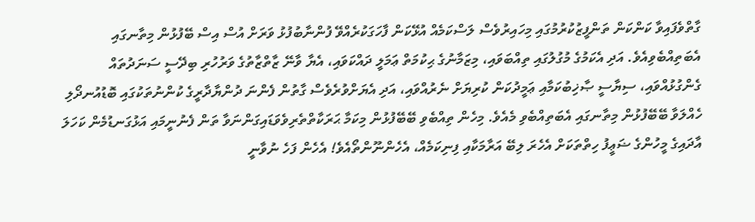ގާތްވެފައިވާ ކަންކަން ތަންފީޒުކުރުމުގައި މިހައިރުވެސް ލަސްކަމެއް އުޅޭކަން ފާހަގަކުރެއްވޭ ފުންނާބުފުޅު ވަރަށް އުސް އިސް ބޭފުޅުން މިތާނގައި އެބަތިއްބެވިއެވެ. އަދި އެކަމުގެ މުގުލުގައި ތިއްބަވައި، މިޒަމާނުގެ ޙިކުމަތް ޢަމަލީ ދައްކަވައި، އެޔާ ވާނޭ ޒާތްޒާތުގެ ވަރުހުރި ބިދޭސީ ސަނަދުތައް ގެންގުޅުއްވައި، ސިޔާސީ ޞާޚިބުކަމާއި ޢަމީދުކަން ކުރިޔަށް ނެރުއްވައި، އަދި އެޔަށްވުރެވެސް ގާތުން ފެންނަ ދުންޔާދާރީގެ ކުންނުތަކުގައި ބޮޑުއުނދޯލި ހެއްލަވާ ބޭބޭފުޅުން މިތާނގައި އެބަތިއްބެވި މެއެވެ. މިހެން ތިއްބެވި ބޭބޭފުޅުން މިކަމާ ޙަރަކާތްތެރިވެވަޑައިގަންނަވާ ތަން ފެނުނީމައި އަޅުގަނޑުމެން ކަހަލަ އާދައިގެ މީހުންގެ ޟަޢީފު ހިތްތަކަށް އެހެރަ ލިބޭ އަރާމަކާއި ފިނިކަމެއް، އެހެންނޫންތޯއެވެ! އެހެން ފަހެ ނުވާނީ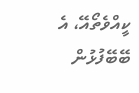ކީއްވެތޯއޭ، އެ ބޭބޭފުޅުން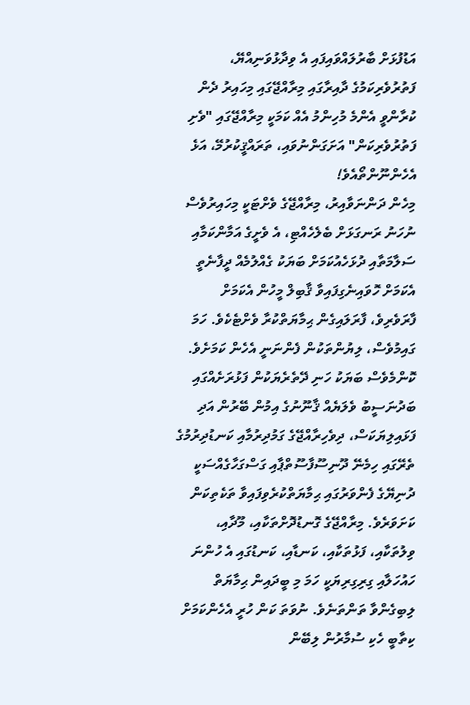އަޑުފުޅަށް ބާރުލައްވައިފައި އެ ވިދާޅުވަނިއްޔޭ، ފަތުރުވެރިކަމުގެ ދާއިރާގައި މިރާއްޖޭގައި މިހައިރު ދެން ކުރާންވީ އެންމެ މުހިންމު އެއް ކަމަކީ މިރާއްޖޭގައި "ވެށި ފަތުރުވެރިކަން" އަށަގަންނުވައި، ތަރައްޤީކުރުމޭ، އަޅެ އެހެންނޫންތޯއެވެ!
މިހެން ދަންނަވާއިރު، މިރާއްޖޭގެ ވެށްޓަކީ މިހައިރުވެސް ނުހަނު ރަނގަޅަށް ބެލެހެއްޓި، އެ ވެށީގެ އަމާންކަމާއި ސަލާމަތާއި ދުޅަހެއުކަމަށް ބަޔަކު ގެއްލުމެއް ދީފާނެތީ އެކަމަށް ހޮވައިނެގިފައިވާ ޤާބިލް މީހުން އެކަމަށް ފާރަވެރިވެ، ފާރަލައިގެން ޙިމާޔަތްކުރާ ވެށްޓެކެވެ. ހަމަ ގައިމުވެސް، ލިޔުންތަކުން ފެންނަނީ އެހެން ކަމަށެވެ. ކޮންމެވެސް ބަޔަކު ހަނި ދޭތެރެޔަކުން ފަޅުރަށެއްގައި ބަދުނަސީބު ވެލަޔެއް ޤާނޫނުގެ އިމުން ބޭރުން އަދި ފަޅައިލިޔަކަސް، ދިވެހިރާއްޖޭގެ ގަމުދިރުމާއި ކަނޑުދިރުމުގެ ތެރޭގައި ހިމެނޭ ދޫނިސޫފާސޫތްޕާއި ގަސްގަހާގެއްސަކީ ދުނިޔޭގެ ފެންވަރުގައި ޙިމާޔަތްކުރެވިފައިވާ ތަކެތިކަން ކަށަވަރެވެ. މިރާއްޖޭގެ ގޮނޑުދޮށްތަކާއި، މޫދާއި، ވިލުތަކާއި، ފަޅުތަކާއި، ކަނޑާއި، ކަނޑުގައި އެ ހުންނަ ހައުހަލާއި ގިރިގިރިޔަކީ ހަމަ މި ބީދައިން ޙިމާޔަތް ލިބިގެންވާ ތަންތަނެވެ. ނުވަތަ ކަން ހުރީ އެހެންކަމަށް ކިތާބީ ހެކި ސުމާރުން ލިބޭން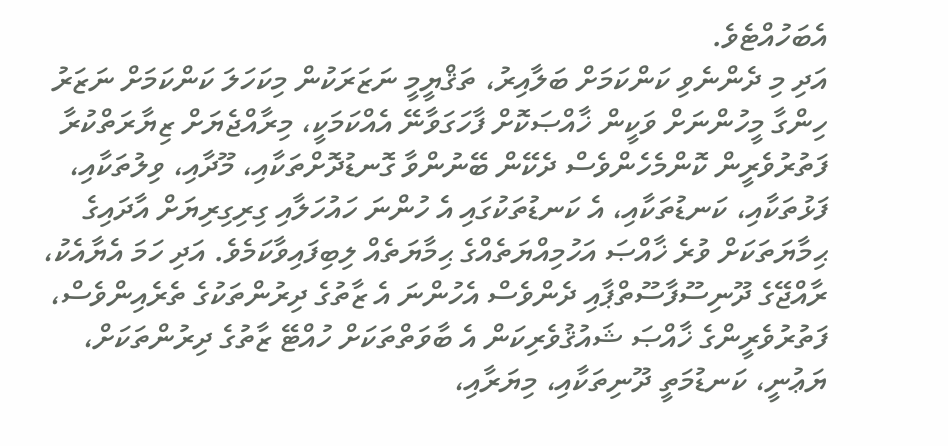އެބަހުއްޓެވެ.
އަދި މި ދެންނެވި ކަންކަމަށް ބަލާއިރު، ތަޤްޔީމީ ނަޒަރަކުން މިކަހަލަ ކަންކަމަށް ނަޒަރު ހިންގާ މީހުންނަށް ވަކީން ޚާއްޞަކޮށް ފާހަގަވާނޭ އެއްކަމަކީ، މިރާއްޖެޔަށް ޒިޔާރަތްކުރާ ފަތުރުވެރީން ކޮންމެހެންވެސް ދެކޭން ބޭނުންވާ ގޮނޑުދޮށްތަކާއި، މޫދާއި، ވިލުތަކާއި، ފަޅުތަކާއި، ކަނޑުތަކާއި، އެ ކަނޑުތަކުގައި އެ ހުންނަ ހައުހަލާއި ގިރިގިރިޔަށް އާދައިގެ ޙިމާޔަތަކަށް ވުރެ ޚާއްޞަ އަހުމިއްޔަތެއްގެ ޙިމާޔަތެއް ލިބިފައިވާކަމެވެ. އަދި ހަމަ އެޔާއެކު، ރާއްޖޭގެ ދޫނިސޫފާސޫތްޕާއި ދެންވެސް އެހުންނަ އެ ޒާތުގެ ދިރުންތަކުގެ ތެރެއިންވެސް، ފަތުރުވެރީންގެ ޚާއްޞަ ޝައުޤުވެރިކަން އެ ބާވަތްތަކަށް ހުއްޓޭ ޒާތުގެ ދިރުންތަކަށް، ޔަޢުނީ، ކަނޑުމަތީ ދޫނިތަކާއި، މިޔަރާއި،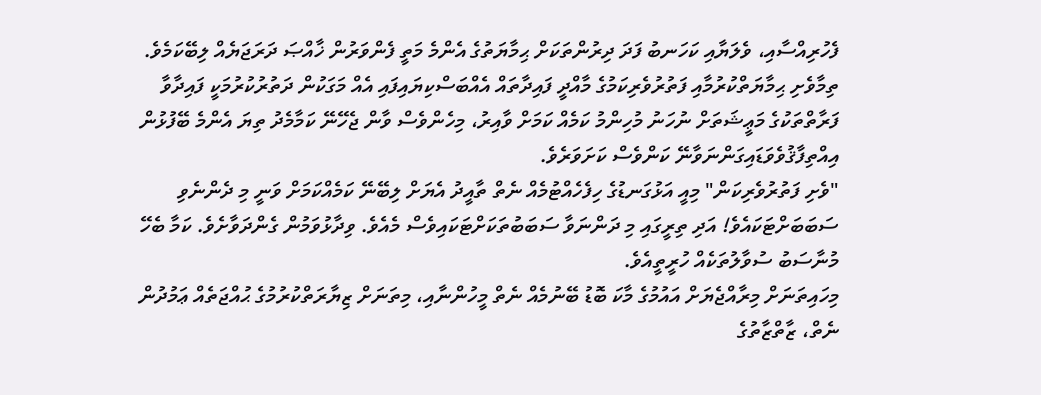ފެހުރިއްސާއި، ވެލަޔާއި ކަހަނބު ފަދަ ދިރުންތަކަށް ޙިމާޔަތުގެ އެންމެ މަތީ ފެންވަރުން ޚާއްޞަ ދަރަޖަޔެއް ލިބޭކަމެވެ.
ތިމާވެށި ޙިމާޔަތްކުރުމާއި ފަތުރުވެރިކަމުގެ މާއްދީ ފައިދާތައް އެއްބަސްކިޔައިފައި އެއް މަގަކުން ދަތުރުކުރުމަކީ ފައިދާވާ ފަރާތްތަކުގެ މަޢީޝަތަށް ނުހަނު މުހިންމު ކަމެއް ކަމަށް ވާއިރު، މިހެންވެސް ވާން ޖެހޭނޭ ކަމާމެދު ތިޔަ އެންމެ ބޭފުޅުން އިއްތިފާޤުވެވަޑައިގަންނަވާނޭ ކަންވެސް ކަށަވަރެވެ.
"ވެށި ފަތުރުވެރިކަން" މިއީ އަޅުގަނޑުގެ ހިފެހެއްޓުމެއް ނެތް ތާއީދު އެޔަށް ލިބޭނޭ ކަމެއްކަމަށް ވަނީ މި ދެންނެވި ސަބަބަށްޓަކައެވެ! އަދި ތިރީގައި މި ދަންނަވާ ސަބަބުތަކަށްޓަކައިވެސް މެއެވެ. ވިދާޅުވަމުން ގެންދަވާށެވެ. ކަމާ ބެހޭ މުނާސަބު ސުވާލުތަކެއް ހުރީތީއެވެ.
މިހައިތަނަށް މިރާއްޖެޔަށް އައުމުގެ މާކަ ބޮޑު ބޭނުމެއް ނެތް މީހުންނާއި، މިތަނަށް ޒިޔާރަތްކުރުމުގެ ޙުއްޖަތެއް ޢަމުދުން ނެތް، ޒާތްޒާތުގެ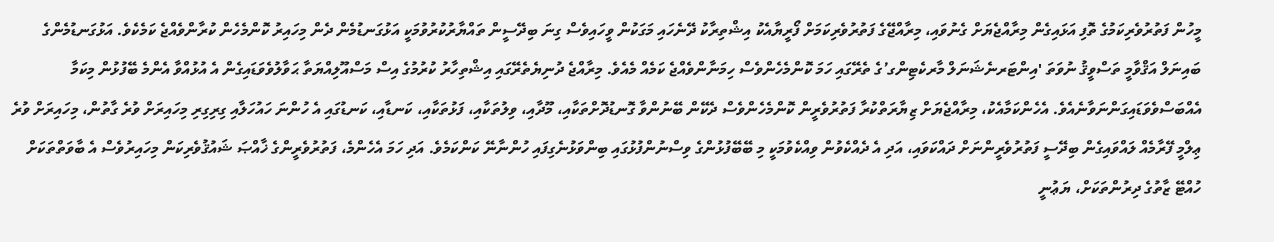މީހުން ފަތުރުވެރިކަމުގެ ތޮފި އަޅައިގެން މިރާއްޖެޔަށް ގެނުވައި، މިރާއްޖޭގެ ފަތުރުވެރިކަމަށް ފޯރީޔާއެކު އިޝްތިރާކު ދޭނެހައި މަގަކުން ވީހައިވެސް ގިނަ ބިދޭސީން ތައްޔާރުކުރުވުމަކީ އަޅުގަނޑުމެން ދެން މިހައިރު ކޮންމެހެން ކުރާންވެއްޖެ ކަމެކެވެ. އަޅުގަނޑުމެންގެ ބައިނަލް އަޤްވާމީ ތަސްވީޤު ނުވަތަ 'އިންޓަރނެޝަނަލް މާރކެޓިންގ’ގެ ތެރޭގައި ހަމަ ކޮންމެހެންވެސް ހިމަނާންވެއްޖެ ކަމެއް މެއެވެ. މިރާއްޖެ ދުނިޔެތެރޭގައި އިޝްތިހާރު ކުރުމުގެ އިސް މަސްއޫލިއްޔަތާ ޙަވާލުވެވަޑައިގެން އެ އުޅުއްވާ އެންމެ ބޭފުޅުން މިކަމާ އެއްބަސްވެވަޑައިގަންނަވާނެއެވެ. އެހެންކަމާއެކު، މިރާއްޖެޔަށް ޒިޔާރަތްކުރާ ފަތުރުވެރީން ކޮންމެހެންވެސް ދެކޭން ބޭނުންވާ ގޮނޑުދޮށްތަކާއި، މޫދާއި، ވިލުތަކާއި، ފަޅުތަކާއި، ކަނޑާއި، ކަނޑުގައި އެ ހުންނަ ހައުހަލާއި ގިރިގިރި މިހައިރަށް ވުރެ ގާތުން، މިހައިރަށް ވުރެ ޢިލްމީ ފޭރާމެއް ލައްވައިގެން ބިދޭސީ ފަތުރުވެރީންނަށް ދައްކަވައި، އަދި އެ ދެއްކެވުން ވިއްކެވުމަކީ މި ބޭބޭފުޅުންގެ ވިސްނުންފުޅުގައި ބިންވަޅުނެގިފައި ހުންނާނޭ ކަންކަމެވެ. އަދި ހަމަ އެހެންމެ، ފަތުރުވެރީންގެ ޚާއްޞަ ޝައުޤުވެރިކަން މިހައިރުވެސް އެ ބާވަތްތަކަށް ހުއްޓޭ ޒާތުގެ ދިރުންތަކަށް، ޔަޢުނީ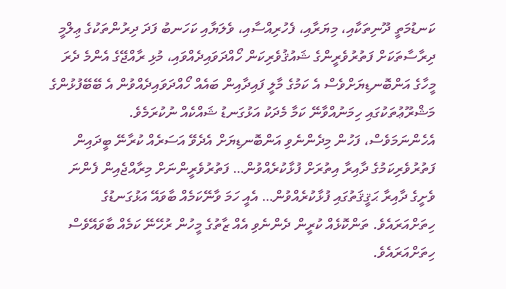ކަނޑުމަތީ ދޫނިތަކާއި، މިޔަރާއި، ފެހުރިއްސާއި، ވެލަޔާއި ކަހަނބު ފަދަ ދިރުންތަކުގެ ޢިލްމީ ދިރާސާތަކަށް ފަތުރުވެރީންގެ ޝައުޤުވެރިކަން ހޯއްދަވައިދެއްވައި، މުޅި ރާއްޖޭގެ އެންމެ ދެރަ މީހާގެ އަންބޮނޑިޔަށްވެސް އެ ކަމުގެ މާލީ ފައިދާއިން ބައެއް ހޯއްދަވައިދެއްވުން އެ ބޭބޭފުޅުންގެ މަޝްރޫޢުތަކުގައި ހިމަނުއްވާނޭ ކަމާ މެދަކު އަޅުގަނޑު ޝައްކެއް ނުކުރަމެވެ.
އެހެންނަމަވެސް، ފަހުން މިދެންނެވި އަންބޮނޑިޔަށް އެދެވޭ އަސަރެއް ކުރާނޭ ބީދައިން ފަތުރުވެރިކަމުގެ ދާއިރާ އިތުރަށް ފުޅާކުރެއްވުން… ފަތުރުވެރީންނަށް މިރާއްޖެއިން ފެންނަ ވެށީގެ ދާއިރާ ޙަޤީޤަތުގައި ފުޅާކުރެއްވުން… އެއީ ހަމަ ވާނޭކަމެއް ބާވައޭ އަޅުގަނޑުގެ ހިތަށްއަރައެވެ. ތަންކޮޅެއް ކުރީން ދެންނެވި އެއް ޒާތުގެ މީހުން ރުހޭނޭ ކަމެއް ބާވައޭވެސް ހިތަށްއަރައެވެ.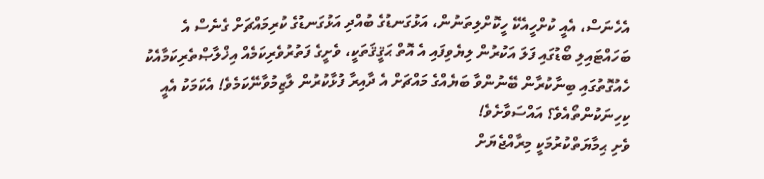އެހެނަސް، އެއީ ކުށްހީއެކޭ ހީކޮށްލިތަނުން، އަޅުގަނޑުގެ ބުއްދި އަޅުގަނޑުގެ ކުރިމައްޗަށް ގެނެސް އެ ބަހައްޓައިލި ބޯޑުގައި ފަލަ އަކުރުން ލިޔެވިފައި އެ އޮތް ޙަޤީޤަތަކީ، ވެށީގެ ފަތުރުވެރިކަމެއް އިޚްލާޞްތެރިކަމާއެކު ހެއުގޮތުގައި ބިނާކުރާން ބޭނުންވާ ބަޔެއްގެ މައްޗަށް އެ ދާއިރާ ފުޅާކުރުން ލާޒިމުވާނޭކަމެވެ! އެކަމަކު އެއީ ކިހިނަކުންތޯއެވެ؟ އައްސަވާށެވެ!
ވެށި ޙިމާޔަތްކުރުމަކީ މިރާއްޖެޔަށް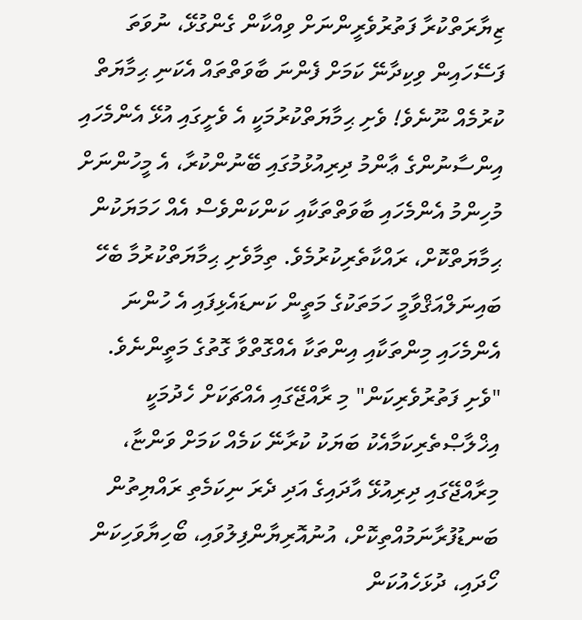ޒިޔާރަތްކުރާ ފަތުރުވެރީންނަށް ވިއްކާން ގެންގުޅޭ، ނުވަތަ ފަސޭހައިން ވިކިދާނޭ ކަމަށް ފެންނަ ބާވަތްތައް އެކަނި ޙިމާޔަތް ކުރުމެއް ނޫނެވެ! ވެށި ޙިމާޔަތްކުރުމަކީ އެ ވެށީގައި އުޅޭ އެންމެހައި އިންސާނުންގެ ޢާންމު ދިރިއުޅުމުގައި ބޭނުންކުރާ، އެ މީހުންނަށް މުހިންމު އެންމެހައި ބާވަތްތަކާއި ކަންކަންވެސް އެއް ހަމަޔަކުން ޙިމާޔަތްކޮށް، ރައްކާތެރިކުރުމެވެ. ތިމާވެށި ޙިމާޔަތްކުރުމާ ބެހޭ ބައިނަލްއަޤްވާމީ ހަމަތަކުގެ މަތީން ކަނޑައެޅިފައި އެ ހުންނަ އެންމެހައި މިންތަކާއި އިންތަކާ އެއްގޮތްވާ ގޮތުގެ މަތީންނެވެ.
"ވެށި ފަތުރުވެރިކަން" މި ރާއްޖޭގައި އެއްޗަކަށް ހެދުމަކީ އިޚްލާޞްތެރިކަމާއެކު ބަޔަކު ކުރާނޭ ކަމެއް ކަމަށް ވަންޏާ، މިރާއްޖޭގައި ދިރިއުޅޭ އާދައިގެ އަދި ދެރަ ނިކަމެތި ރައްޔިތުން ބަނޑުފުރާނަމުއްތިކޮށް، އުނުއޮރިޔާންފިލުވައި، ބޯހިޔާވަހިކަން ހޯދައި، ދުޅަހެއުކަން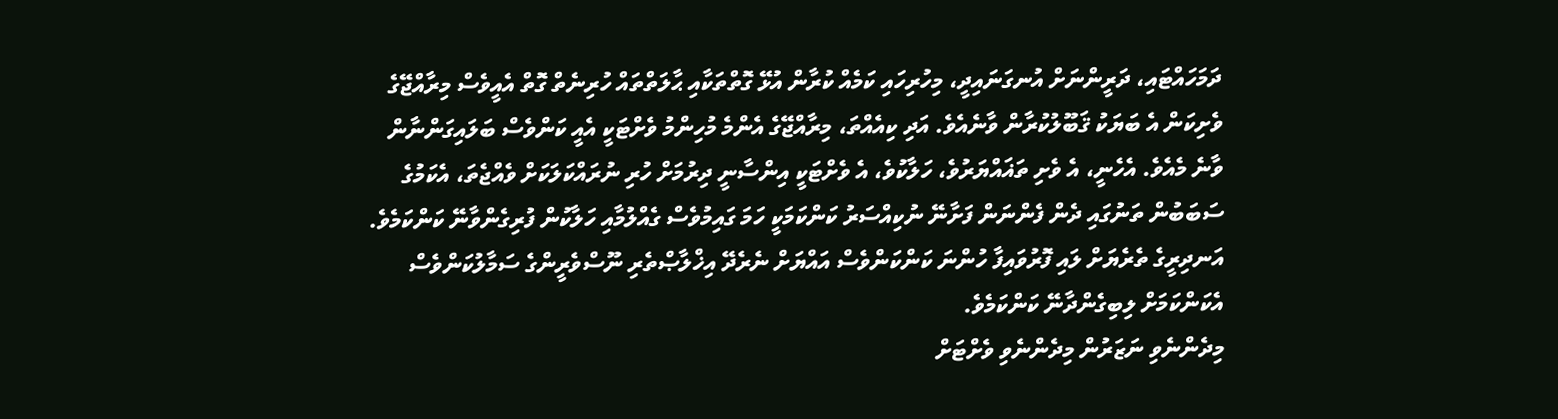ދަމަހައްޓައި، ދަރީންނަށް އުނގަނައިދީ، މިހުރިހައި ކަމެއް ކުރާން އުޅޭ ގޮތްތަކާއި ޙާލަތްތައް ހުރިނެތް ގޮތް އެއީވެސް މިރާއްޖޭގެ ވެށިކަން އެ ބަޔަކު ޤަބޫލުކުރާން ވާނެއެވެ. އަދި ކިއެއްތަ، މިރާއްޖޭގެ އެންމެ މުހިންމު ވެށްޓަކީ އެއީ ކަންވެސް ބަލައިގަންނާން ވާނެ މެއެވެ. އެހެނީ، އެ ވެށި ތަޣައްޔަރުވެ، ހަލާކުވެ، އެ ވެށްޓަކީ އިންސާނީ ދިރުމަށް ހުރި ނުރައްކަލަކަށް ވެއްޖެތަ، އެކަމުގެ ސަބަބުން ތަނުގައި ދެން ފެންނަން ފަށާނޭ ނުކިއްސަރު ކަންކަމަކީ ހަމަ ގައިމުވެސް ގެއްލުމާއި ހަލާކުން ފުރިގެންވާނޭ ކަންކަމެވެ. އަނދިރީގެ ތެރެޔަށް ލައި ފޮރުވައިފާ ހުންނަ ކަންކަންވެސް އައްޔަށް ނެރެދޭ އިޚްލާޞްތެރި ނޫސްވެރީންގެ ސަމާލުކަންވެސް އެކަންކަމަށް ލިބިގެންދާނޭ ކަންކަމެވެ.
މިދެންނެވި ނަޒަރުން މިދެންނެވި ވެށްޓަށް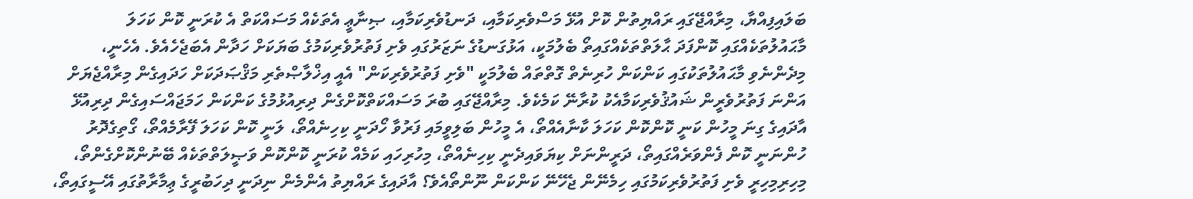ބަލައިފިއްޔާ، މިރާއްޖޭގައި ރައްޔިތުން ކޮށް އުޅޭ މަސްވެރިކަމާއި، ދަނޑުވެރިކަމާއި، ޞިނާޢީ އެތަކެއް މަސައްކަތް އެ ކުރަނީ ކޮން ކަހަލަ މާޙައުލުތަކެއްގައި ކޮންފަދަ ޙާލަތްތަކެއްގައިތޯ ބެލުމަކީ، އަޅުގަނޑުގެ ނަޒަރުގައި ވެށި ފަތުރުވެރިކަމުގެ ބަޔަކަށް ހަދާން އެބަޖެހެއެވެ. އެހެނީ، މިދެންނެވި މާޙައުލުތަކުގައި ކަންކަން ހުރިނެތް ގޮތްތައް ބެލުމަކީ "ވެށި ފަތުރުވެރިކަން" އެއީ އިޚްލާޞްތެރި މަޤްޞަދަކަށް ހަދައިގެން މިރާއްޖެޔަށް އަންނަ ފަތުރުވެރީން ޝައުޤުވެރިކަމާއެކު ކުރާނޭ ކަމެކެވެ. މިރާއްޖޭގައި ބުރަ މަސައްކަތްކޮށްގެން ދިރިއުޅުމުގެ ކަންކަން ހަމަޖައްސައިގެން ދިރިއުޅޭ އާދައިގެ ގިނަ މީހުން ކަނީ ކޮންކޮން ކަހަލަ ކާނާއެއްތޯ، އެ މީހުން ބަލިވީމައި ފަރުވާ ހޯދަނީ ކިހިނެއްތޯ، ލަނީ ކޮން ކަހަލަ ފޭރާމެއްތޯ، ގޯތިގެދޮރު ހުންނަނީ ކޮން ފެންވަރެއްގައިތޯ، ދަރީންނަށް ކިޔަވައިދެނީ ކިހިނެއްތޯ، މިހުރިހައި ކަމެއް ކުރަނީ ކޮންކޮން ވަޞީލަތްތަކެއް ބޭނުންކޮށްގެންތޯ، މިހިރިމިހިރީ ވެށި ފަތުރުވެރިކަމުގައި ހިމެނޭން ޖެހޭނޭ ކަންކަން ނޫންތޯއެވެ؟ އާދައިގެ ރައްޔިތު އެންމެން ނިދަނީ ދިހަބުރީގެ ޢިމާރާތުގައި އޭސީގައިތޯ،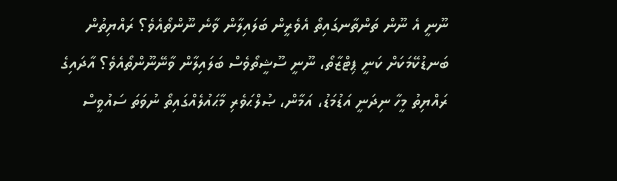ނޫނީ އެ ނޫން ތަންތާނގައިތޯ އެވެރީން ބަލައިލާން ވާނެ ނޫންތޯއެވެ؟ ރައްޔިތުން ބަނޑުކޭމަކަށް ކަނީ ޕިޓްޒާތޯ، ނޫނީ ސޫޝީތޯވެސް ބަލައިލާން ވާނޭނޫންތޯއެވެ؟ އާދައިގެ ރައްޔިތު މީހާ ނިދަނީ އަޑުމަޑު، އަމާން، ޞުލްޙަވެރި މާޙައުލެއްގައިތޯ ނުވަތަ ސައުވީސް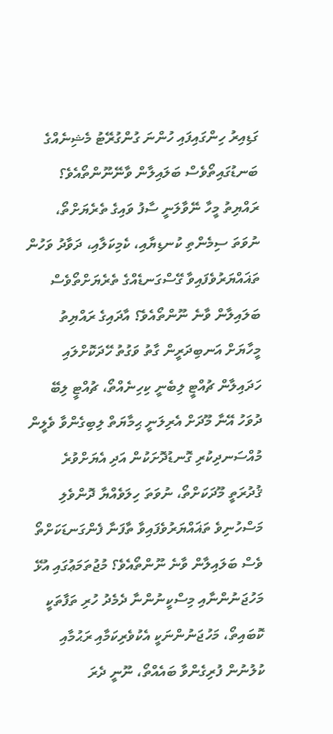ގަޑިއިރު ހިންގައިފައި ހުންނަ ގުންގުރޭޓު މެޝިނެއްގެ ބަނޑުގައިތޯވެސް ބަލައިލާން ވާނޭނޫންތޯއެވެ؟ ރައްޔިތު މީހާ ނޭވާލަނީ ސާފު ވައިގެ ތެރެޔަށްތޯ، ނުވަތަ ސިމެންތި ކުނޑިޔާއި، ކެމިކަލާއި، ދަވާދު ވަހުން ތަޣައްޔަރުވެފައިވާ ގޭސްގަނޑެއްގެ ތެރެޔަށްތޯވެސް ބަލައިލާން ވާނެ ނޫންތޯއެވެ؟ އާދައިގެ ރައްޔިތު މީހާޔަށް އަނބިދަރީން ގާތު ވަގުތު ހޭދަކޮށްލައި ހަދައިލާން ޗުއްޓީ ލިބެނީ ކިހިނެއްތޯ، ޗުއްޓީ ލިބޭ ދުވަހު އޭނާ މޫދަށް އެރިލަނީ ޙިމާޔަތް ލިބިގެންވާ ވެލީން މުއްސަނދިކުރި ގޮނޑުދޮށަކުން އަދި އެޔަށްވުރެ ޤުދުރަތީ މޫދަކަށްތޯ، ނުވަތަ ހިލަވެއްޔާ ދޮންވެލި މަސްހުނިވެ ތަޣައްޔަރުވެފައިވާ ތާފަނާ ފެންގަނޑަކަށްތޯ ވެސް ބަލައިލާން ވާނެ ނޫންތޯއެވެ؟ މުޖުތަމަޢުގައި އުޅޭ މަހުޖަނުންނާއި މިސްކީނުންނާ ދެމެދު ހުރި ތަފާތަކީ ކޮބައިތޯ، މަހުޖަނުންނަކީ އެކުވެރިކަމާއި ރަޙުމާއި ކުލުނުން ފުރިގެންވާ ބައެއްތޯ، ނޫނީ ދެރަ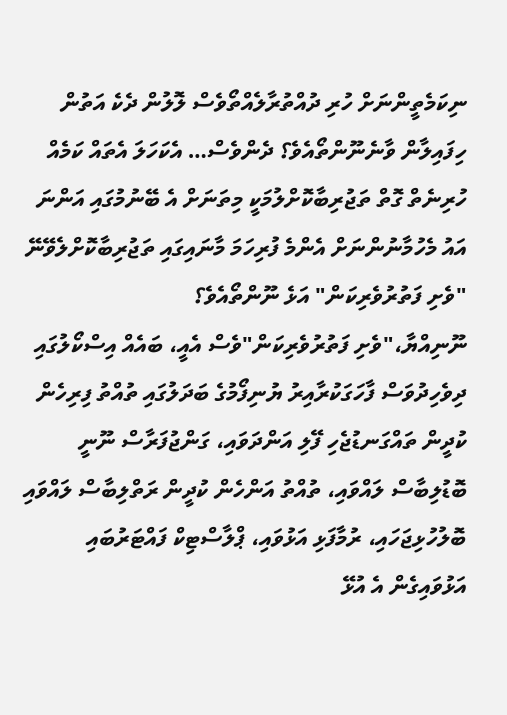ނިކަމެތީންނަށް ހުރި ދުއްތުރާލެއްތޯވެސް ލޮލުން ދެކެ އަތުން ހިފައިލާން ވާނެނޫންތޯއެވެ؟ ދެންވެސް… އެކަހަލަ އެތައް ކަމެއް ހުރިނެތް ގޮތް ތަޖުރިބާކޮށްލުމަކީ މިތަނަށް އެ ބޭނުމުގައި އަންނަ އައު މެހުމާނުންނަށް އެންމެ ފުރިހަމަ މާނައިގައި ތަޖުރިބާކޮށްލެވޭނޭ "ވެށި ފަތުރުވެރިކަން" އަޅެ ނޫންތޯއެވެ؟
ނޫނިއްޔާ،"ވެށި ފަތުރުވެރިކަން"ވެސް އެއީ، ބައެއް އިސްކޯލުގައި ދިވެހިދުވަސް ފާހަގަކުރާއިރު ޔުނިފޯމުގެ ބަދަލުގައި ތުއްތު ފިރިހެން ކުދީން ތައްގަނޑުޖެހި ފޭލި އަންދަވައި، ގަންޖުފަރާސް ނޫނީ ބޮޑުލިބާސް ލައްވައި، ތުއްތު އަންހެން ކުދީން ރަތްލިބާސް ލައްވައި ބޮލުހުޅިޖަހައި، ރުމާފަޅި އަޅުވައި، ޕްލާސްޓިކް ފައްޓަރުބައި އަޅުވައިގެން އެ އުޅޭ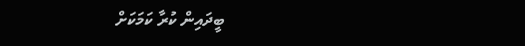ބީދައިން ކުރާ ކަމަކަށް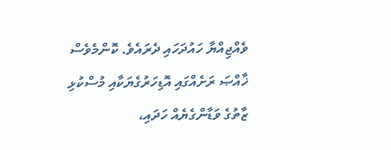ވެއްޖިއްޔާ ހައުދަހައި ދެރައެވެ. ކޮންމެވެސް ޚާއްޞަ ރަށެއްގައި އޮޑިހަރުގެޔަކާއި މުސްކުޅި ޒާތުގެ ވަޑާންގެޔެއް ހަދައި،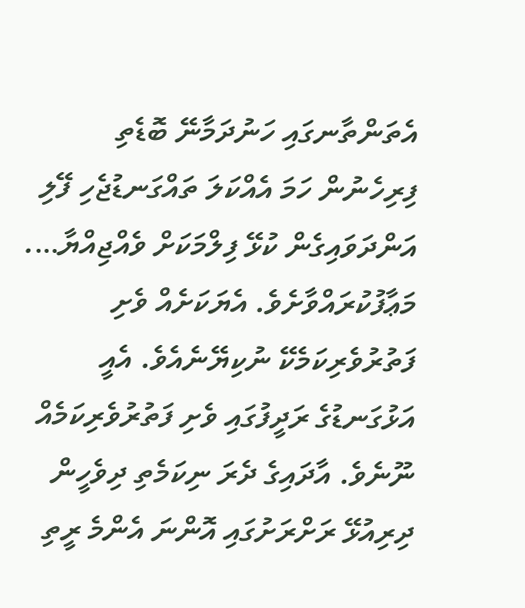އެތަންތާނގައި ހަނުދަމާނޭ ބޮޑެތި ފިރިހެނުން ހަމަ އެއްކަލަ ތައްގަނޑުޖެހި ފޭލި އަންދަވައިގެން ކުޅޭ ފިލްމަކަށް ވެއްޖިއްޔާ…. މަޢާފުކުރައްވާށެވެ. އެޔަކަށެއް ވެށި ފަތުރުވެރިކަމެކޭ ނުކިޔޭނެއެވެ. އެއީ އަޅުގަނޑުގެ ރަދީފުގައި ވެށި ފަތުރުވެރިކަމެއް ނޫނެވެ. އާދައިގެ ދެރަ ނިކަމެތި ދިވެހީން ދިރިއުޅޭ ރަށްރަށުގައި އޮންނަ އެންމެ ރީތި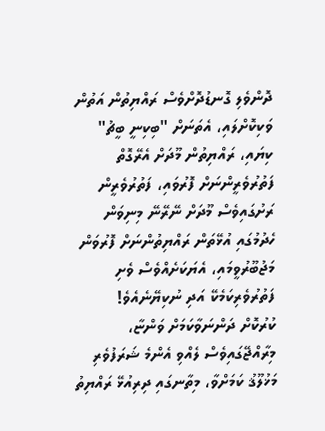ދޮންވެލި ގޮނޑުދޮށްވެސް ރައްޔިތުން އަތުން ވަކިކޮށްލައި، އެތަނަށް "ބިކިނީ ބީޗު" ކިޔައި، ރައްޔިތުން މޫދަށް އެރޭގޮތް ފަތުރުވެރީންނަށް ފޮރުވައި، ފަތުރުވެރީން ރަށުގައިވެސް މޫދަށް ނޭރޭނޭ މިނިވަން ހެދުމުގައި އުޅޭތަން ރައްޔިތުންނަށް ފޮރުވަން މަޖުބޫރުވީމައި، އެޔަކަށެއްވެސް ވެށި ފަތުރުވެރިކަމެކޭ އަދި ނުކިޔޭނެއެވެ!
ކުރުކޮށް ދަންނަވާކަމަށް ވަންޏާ، މިރާއްޖޭގައިވެސް ލެއްވި އެންމެ ޝަރަފުވެރި މަޚުލޫޤު ކަމަށްވާ، މިތާނގައި ދިރިއުޅޭ ރައްޔިތު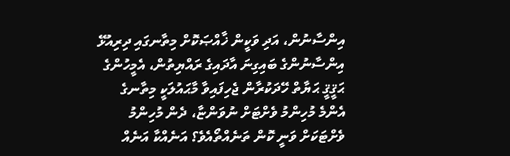އިންސާނުން، އަދި ވަކީން ޚާއްޞަކޮށް މިތާނގައި ދިރިއުޅޭ އިންސާނުންގެ ބައިގިނަ އާދައިގެ ރައްޔިތުން، އެމީހުންގެ ޙަޤީޤީ ޙަޔާތް ހޭދަކުރާން ޖެހިފައިވާ މާޙައުލަކީ މިތާނގެ އެންމެ މުހިންމު ވެށްޓަށް ނުވަންޏާ، ދެން މުހިންމު ވެށްޓަކަށް ވަނީ ކޮން ތަނެއްތޯއެވެ؟ އަނެއްކާ އަނެއް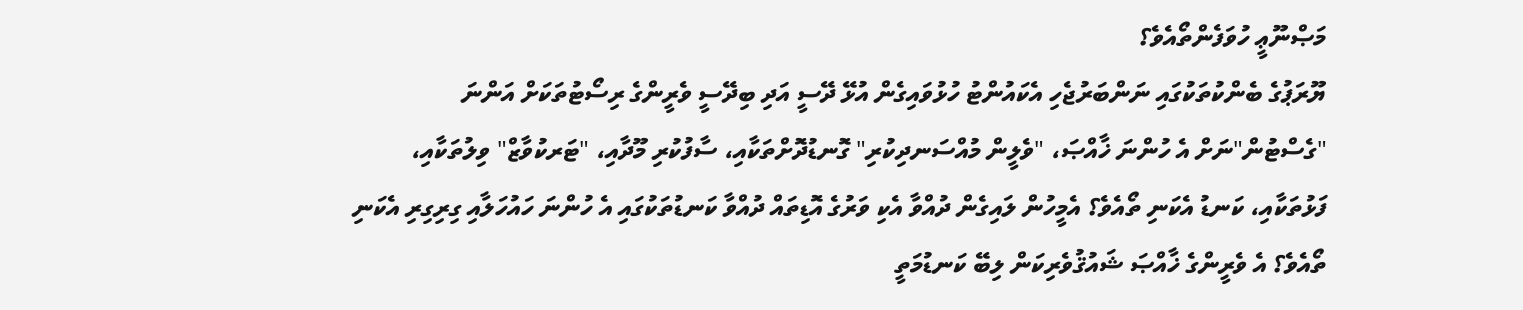މަޞްނޫޢީ ހުވަފެންތޯއެވެ؟
ޔޫރަޕުގެ ބެންކުތަކުގައި ނަންބަރުޖެހި އެކައުންޓު ހުޅުވައިގެން އުޅޭ ދޭސީ އަދި ބިދޭސީ ވެރީންގެ ރިސޯޓުތަކަށް އަންނަ "ގެސްޓުން"ނަށް އެ ހުންނަ ޚާއްޞަ، "ވެލީން މުއްސަނދިކުރި" ގޮނޑުދޮށްތަކާއި، ސާފުކުރި މޫދާއި، "ޓަރކުވާޒް" ވިލުތަކާއި، ފަޅުތަކާއި، ކަނޑު އެކަނި ތޯއެވެ؟ އެމީހުން ލައިގެން ދުއްވާ އެކި ވަރުގެ އޮޑިތައް ދުއްވާ ކަނޑުތަކުގައި އެ ހުންނަ ހައުހަލާއި ގިރިގިރި އެކަނި ތޯއެވެ؟ އެ ވެރީންގެ ޚާއްޞަ ޝައުޤުވެރިކަން ލިބޭ ކަނޑުމަތީ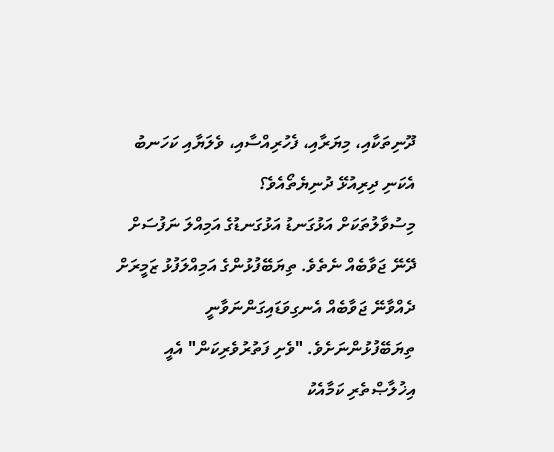ދޫނިތަކާއި، މިޔަރާއި، ފެހުރިއްސާއި، ވެލަޔާއި ކަހަނބު އެކަނި ދިރިއުޅޭ ދުނިޔެތޯއެވެ؟
މިސުވާލުތަކަށް އަޅުގަނޑު އަޅުގަނޑުގެ އަމިއްލަ ނަފުސަށް ދޭނޭ ޖަވާބެއް ނެތެވެ. ތިޔަބޭފުޅުންގެ އަމިއްލަފުޅު ޒަމީރަށް ދެއްވާނޭ ޖަވާބެއް އެނގިވަޑައިގަންނަވާނީ ތިޔަބޭފުޅުންނަށެވެ. "ވެށި ފަތުރުވެރިކަން" އެއީ އިޚުލާޞްތެރި ކަމާއެކު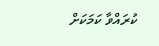ކުރައްވާ ކަމަކަށް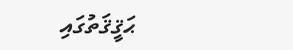ޙަޤީޤަތުގައި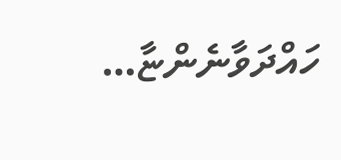ހައްދަވާނެންޏާ…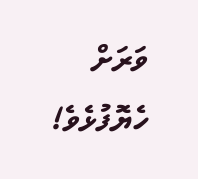ވަރަށް ހެޔޮފުޅެވެ!